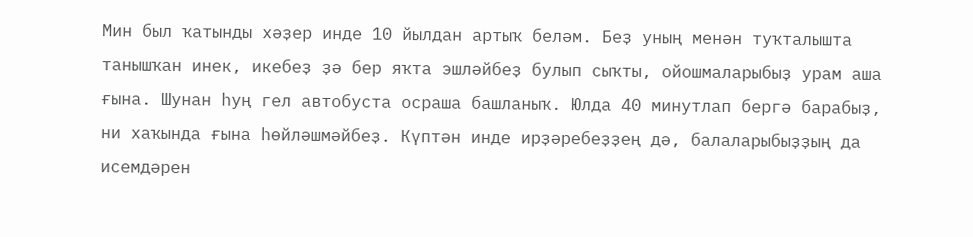Мин был ҡатынды хәҙер инде 10 йылдан артыҡ беләм. Беҙ уның менән туҡталышта танышҡан инек, икебеҙ ҙә бер яҡта эшләйбеҙ булып сыҡты, ойошмаларыбыҙ урам аша ғына. Шунан һуң гел автобуста осраша башланыҡ. Юлда 40 минутлап бергә барабыҙ, ни хаҡында ғына һөйләшмәйбеҙ. Күптән инде ирҙәребеҙҙең дә, балаларыбыҙҙың да исемдәрен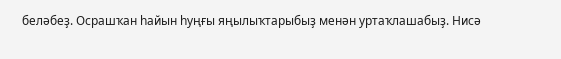беләбеҙ. Осрашҡан һайын һуңғы яңылыҡтарыбыҙ менән уртаҡлашабыҙ. Нисә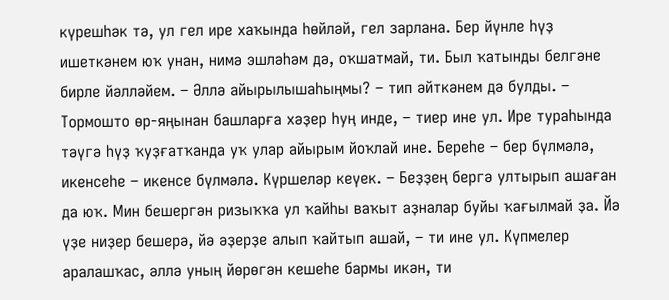күрешһәк тә, ул гел ире хаҡында һөйләй, гел зарлана. Бер йүнле һүҙ ишеткәнем юҡ унан, нимә эшләһәм дә, оҡшатмай, ти. Был ҡатынды белгәне бирле йәлләйем. – Әллә айырылышаһыңмы? – тип әйткәнем дә булды. – Тормошто өр-яңынан башларға хәҙер һуң инде, – тиер ине ул. Ире тураһында тәүгә һүҙ ҡуҙғатҡанда уҡ улар айырым йоҡлай ине. Береһе – бер бүлмәлә, икенсеһе – икенсе бүлмәлә. Күршеләр кеүек. – Беҙҙең бергә ултырып ашаған да юҡ. Мин бешергән ризыҡҡа ул ҡайһы ваҡыт аҙналар буйы ҡағылмай ҙа. Йә үҙе ниҙер бешерә, йә әҙерҙе алып ҡайтып ашай, – ти ине ул. Күпмелер аралашҡас, әллә уның йөрөгән кешеһе бармы икән, ти